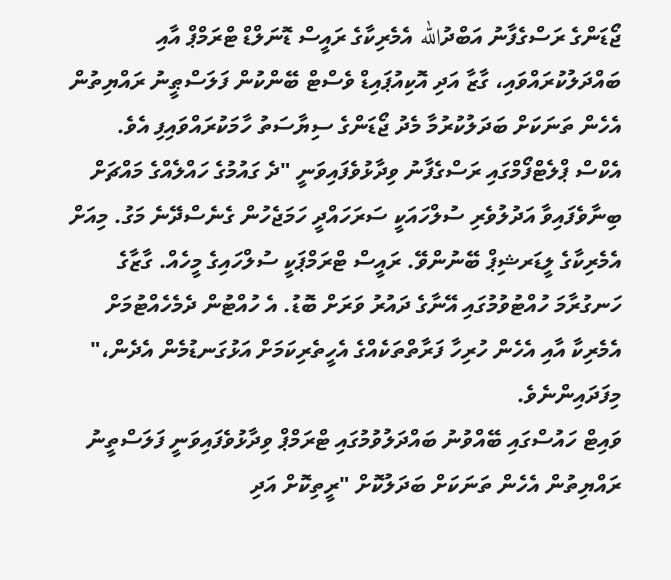ޖޯޑަންގެ ރަސްގެފާނު އަބްދުالله އެމެރިކާގެ ރައީސް ޑޮނަލްޑް ޓްރަމްޕް އާއި ބައްދަލުކުރައްވައި، ގާޒާ އަދި އޮކިއުޕައިޑް ވެސްޓް ބޭންކުން ފަލަސްޠީނު ރައްޔިތުން އެހެން ތަނަކަށް ބަދަލުކުރުމާ މެދު ޖޯޑަންގެ ސިޔާސަތު ހާމަކުރައްވައިފި އެވެ.
އެކްސް ޕްލެޓްފޯމްގައި ރަސްގެފާނު ވިދާޅުވެފައިވަނީ "ދެ ގައުމުގެ ހައްލެއްގެ މައްޗަށް ބިނާވެފައިވާ އަދުލުވެރި ސުލްހައަކީ ސަރަހައްދީ ހަމަޖެހުން ގެނެސްދޭނެ މަގު. މިއަށް އެމެރިކާގެ ލީޑަރޝިޕް ބޭނުންވޭ. ރައީސް ޓްރަމްޕަކީ ސުލްހައިގެ މީހެއް. ގާޒާގެ ހަނގުރާމަ ހުއްޓުވުމުގައި އޭނާގެ ދައުރު ވަރަށް ބޮޑު. އެ ހުއްޓުން ދެމެހެއްޓުމަށް އެމެރިކާ އާއި އެހެން ހުރިހާ ފަރާތްތަކެއްގެ އެހީތެރިކަމަށް އަޅުގަނޑުމެން އެދެން،" މިފަދައިންނެވެ.
ވައިޓް ހައުސްގައި ބޭއްވުނު ބައްދަލުވުމުގައި ޓްރަމްޕް ވިދާޅުވެފައިވަނީ ފަލަސްތީނު ރައްޔިތުން އެހެން ތަނަކަށް ބަދަލުކޮށް "ރީތިކޮށް އަދި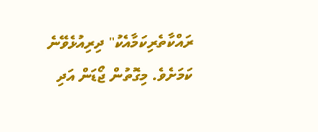ރައްކާތެރިކަމާއެކު" ދިރިއުޅެވޭނެ ކަމަށެވެ. މިގޮތުން ޖޯޑަން އަދި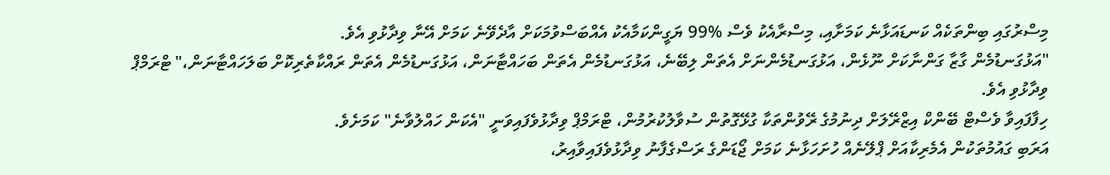މިސްރުގައި ބިންތަކެއް ކަނޑައަޅާނެ ކަމަށާއި، މިސްރާއެކު ވެސް %99 ޔަގީންކަމާއެކު އެއްބަސްވުމަކަށް އާދެވޭނެ ކަމަށް އޭނާ ވިދާޅުވި އެވެ.
"އަޅުގަނޑުމެން ގާޒާ ގަންނާކަށް ނޫޅެން، އަޅުގަނޑުމެންނަށް އެތަން ލިބޭނެ، އަޅުގަނޑުމެން އެތަން ބަހައްޓާނަން، އަޅުގަނޑުމެން އެތަން ރައްކާތެރިކޮށް ބަލަހައްޓާނަން،" ޓްރަމްޕް ވިދާޅުވި އެވެ.
ހިފާފައިވާ ވެސްޓް ބޭންކް އިޒްރޭލަށް ދިނުމުގެ ރޭވުންތަކާ ގުޅޭގޮތުން ސުވާލުކުރުމުން، ޓްރަމްޕް ވިދާޅުވެފައިވަނީ "އެކަން ހައްލުވާނެ" ކަމަށެވެ.
އަރަބި ގައުމުތަކުން އެމެރިކާއަށް ޕްލޭނެއް ހުށަހަޅާނެ ކަމަށް ޖޯޑަންގެ ރަސްގެފާނު ވިދާޅުވެފައިވާއިރު،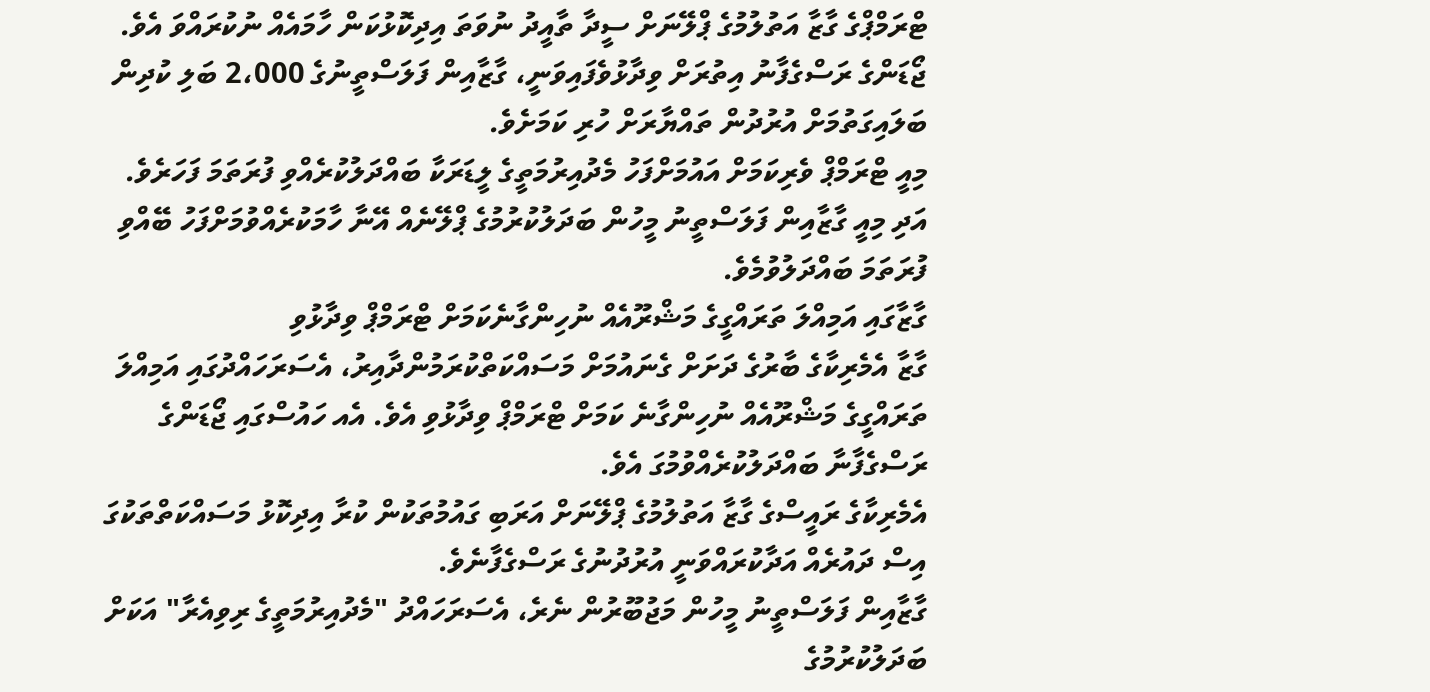ޓްރަމްޕްގެ ގާޒާ އަތުލުމުގެ ޕްލޭނަށް ސީދާ ތާއީދު ނުވަތަ އިދިކޮޅުކަން ހާމައެއް ނުކުރައްވަ އެވެ.
ޖޯޑަންގެ ރަސްގެފާނު އިތުރަށް ވިދާޅުވެފައިވަނީ، ގާޒާއިން ފަލަސްތީނުގެ 2،000 ބަލި ކުދިން ބަލައިގަތުމަށް އުރުދުން ތައްޔާރަށް ހުރި ކަމަށެވެ.
މިއީ ޓްރަމްޕް ވެރިކަމަށް އައުމަށްފަހު މެދުއިރުމަތީގެ ލީޑަރަކާ ބައްދަލުކުރެއްވި ފުރަތަމަ ފަހަރެވެ. އަދި މިއީ ގާޒާއިން ފަލަސްތީނު މީހުން ބަދަލުކުރުމުގެ ޕްލޭނެއް އޭނާ ހާމަކުރެއްވުމަށްފަހު ބޭއްވި ފުރަތަމަ ބައްދަލުވުމެވެ.
ގާޒާގައި އަމިއްލަ ތަރައްގީގެ މަޝްރޫއެއް ނުހިންގާނެކަމަށް ޓްރަމްޕް ވިދާޅުވި
ގާޒާ އެމެރިކާގެ ބާރުގެ ދަށަށް ގެނައުމަށް މަސައްކަތްކުރަމުންދާއިރު، އެސަރަހައްދުގައި އަމިއްލަ ތަރައްގީގެ މަޝްރޫއެއް ނުހިންގާނެ ކަމަށް ޓްރަމްޕް ވިދާޅުވި އެވެ. އެއ ހައުސްގައި ޖޯޑަންގެ ރަސްގެފާނާ ބައްދަލުކުރެއްވުމުގަ އެވެ.
އެމެރިކާގެ ރައީސްގެ ގާޒާ އަތުލުމުގެ ޕްލޭނަށް އަރަބި ގައުމުތަކުން ކުރާ އިދިކޮޅު މަސައްކަތްތަކުގަ އިސް ދައުރެއް އަދާކުރައްވަނީ އުރުދުނުގެ ރަސްގެފާނެވެ.
ގާޒާއިން ފަލަސްތީނު މީހުން މަޖުބޫރުން ނެރެ، އެސަރަހައްދު "މެދުއިރުމަތީގެ ރިވިއެރާ" އަކަށް ބަދަލުކުރުމުގެ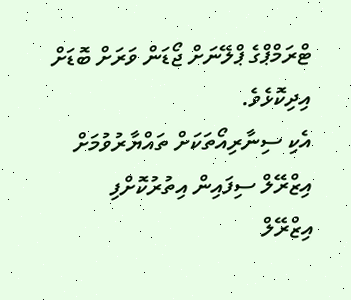ޓްރަމްޕްގެ ޕްލޭނަށް ޖޯޑަން ވަރަށް ބޮޑަށް އިދިކޮޅެވެ.
އެކި ސިނާރިއޯތަކަށް ތައްޔާރުވުމަށް އިޒްރޭލް ސިފައިން އިތުރުކޮށްފި
އިޒްރޭލް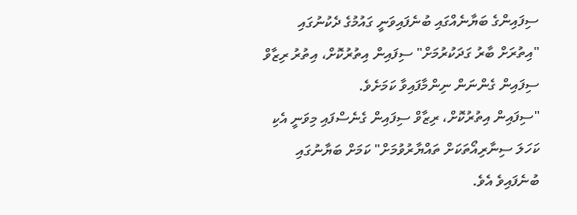ސިފައިންގެ ބަޔާނެއްގައި ބުނެފައިވަނީ ގައުމުގެ ދެކުނުގައި "އިތުރަށް ބާރު ގަދަކުރުމަށް" ސިފައިން އިތުރުކޮށް، އިތުރު ރިޒާވް ސިފައިން ގެންނަން ނިންމާފައިވާ ކަމަށެވެ.
"ސިފައިން އިތުރުކޮށް، ރިޒާވް ސިފައިން ގެނެސްފައި މިވަނީ އެކި ކަހަލަ ސިނާރިއޯތަކަށް ތައްޔާރުވުމަށް" ކަމަށް ބަޔާނުގައި ބުނެފައިވެ އެވެ.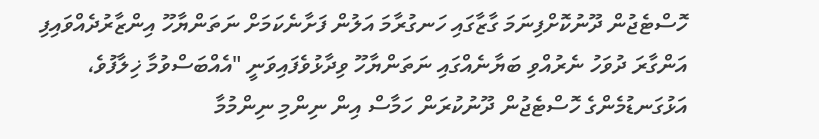ހޮސްޓެޖުން ދޫނުކޮށްފިނަމަ ގާޒާގައި ހަނގުރާމަ އަލުން ފަށާނެކަމަށް ނަތަންޔާހޫ އިންޒާރުދެއްވައިފި
އަންގާރަ ދުވަހު ނެރުއްވި ބަޔާނެއްގައި ނަތަންޔާހޫ ވިދާޅުވެފައިވަނީ "އެއްބަސްވުމާ ޚިލާފުވެ، އަޅުގަނޑުމެންގެ ހޮސްޓެޖުން ދޫނުކުރަން ހަމާސް އިން ނިންމި ނިންމުމާ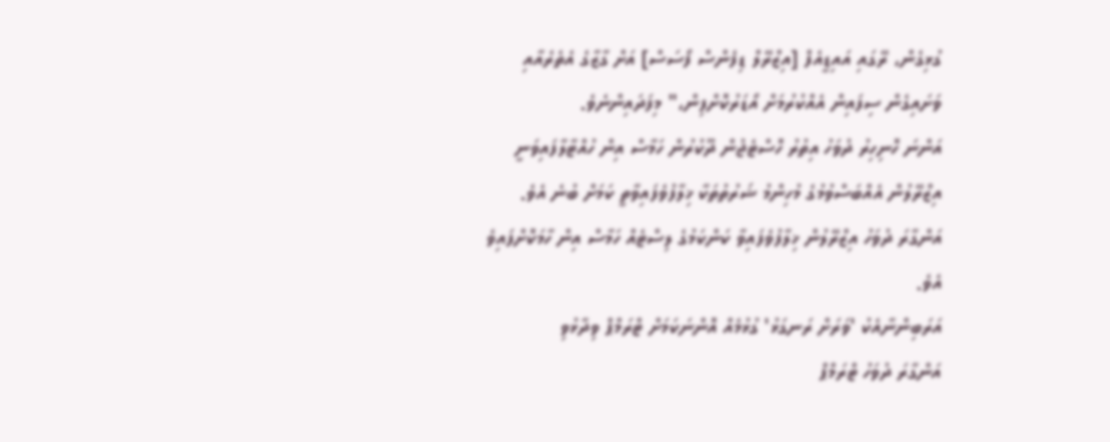ގުޅިގެން، ރޭގައި އައިޑީއެފް [އިޒްރޭލް ޑިފެންސް ފޯސަސް] އަށް ގާޒާގެ އެތެރެއާއި ވަށައިގެން ސިފައިން އެއްކުރުމަށް އޯޑަރުކޮށްފިން،" މިފަދައިންނެވެ.
އަންނަ ހޮނިހިރު ދުވަހު އިތުރު ހޮސްޓެޖުން ދޫކުރުން ހަމާސް އިން ހުއްޓާލާފައިވަނީ އިޒްރޭލުން އެއްބަސްވުމުގެ މުހިންމު ޝަރުތުތަކާ ޚިލާފުވެފައިވާތީ ކަމަށް ބުނެ އެވެ. އަންގާރަ ދުވަހު އިޒްރޭލުން ޚިލާފުވެފައިވާ ކަންކަމުގެ ލިސްޓެއް ހަމާސް އިން ހާމަކޮށްފައިވެ އެވެ.
އަރަބިންނާއެކު 'ވަރަށް ރަނގަޅު' ގުޅުމެއް އޮންނަކަމަށް ޓްރަމްޕް ވިދާޅުވި
އަންގާރަ ދުވަހު ޓްރަމްޕް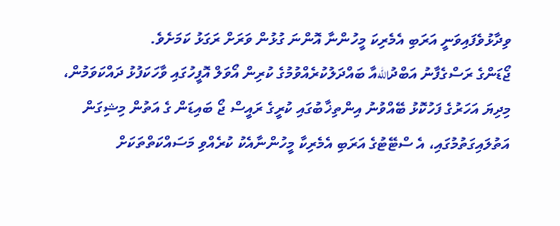ވިދާޅުވެފައިވަނީ އަރަބި އެމެރިކަ މީހުންނާ އޮންނަ ގުޅުން ވަރަށް ރަގަޅު ކަމަށެވެ.
ޖޯޑަންގެ ރަސްގެފާނު އަބްދުاللهއާ ބައްދަލުކުރެއްވުމުގެ ކުރިން އޯވަލް އޮފީހުގައި ވާހަކަފުޅު ދައްކަވަމުން، މިދިޔަ އަހަރުގެ ފަހުކޮޅު ބޭއްވުނު އިންތިޚާބުގައި ކުރީގެ ރައީސް ޖޯ ބައިޑަން ގެ އަތުން މިޝިގަން އަތުލައިގަތުމުގައި، އެ ސްޓޭޓުގެ އަރަބި އެމެރިކާ މީހުންނާއެކު ކުރެއްވި މަސައްކަތްތަކަށް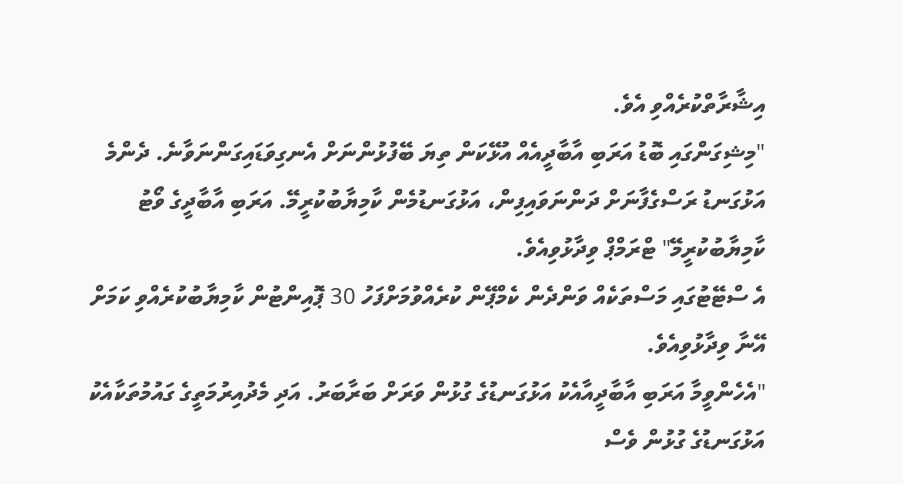އިޝާރާތްކުރެއްވި އެވެ.
"މިޝިގަންގައި ބޮޑު އަރަބި އާބާދީއެއް އުޅޭކަން ތިޔަ ބޭފުޅުންނަށް އެނގިވަޑައިގަންނަވާނެ. ދެންމެ އަޅުގަނޑު ރަސްގެފާނަށް ދަންނަވައިފިން، އަޅުގަނޑުމެން ކާމިޔާބުކުރީމޭ. އަރަބި އާބާދީގެ ވޯޓު ކާމިޔާބުކުރީމޭ" ޓްރަމްޕް ވިދާޅުވިއެވެ.
އެ ސްޓޭޓުގައި މަސްތަކެއް ވަންދެން ކެމްޕޭން ކުރެއްވުމަށްފަހު 30 ޕޮއިންޓުން ކާމިޔާބުކުރެއްވި ކަމަށް އޭނާ ވިދާޅުވިއެވެ.
"އެހެންވީމާ އަރަބި އާބާދީއާއެކު އަޅުގަނޑުގެ ގުޅުން ވަރަށް ބަރާބަރު. އަދި މެދުއިރުމަތީގެ ގައުމުތަކާއެކު އަޅުގަނޑުގެ ގުޅުން ވެސް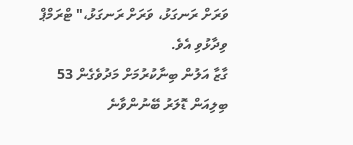ވަރަށް ރަނގަޅު، ވަރަށް ރަނގަޅު،" ޓްރަމްޕް ވިދާޅުވި އެވެ.
ގާޒާ އަލުން ބިނާކުރުމަށް މަދުވެގެން 53 ބިލިއަން ޑޮލަރު ބޭނުންވާނެ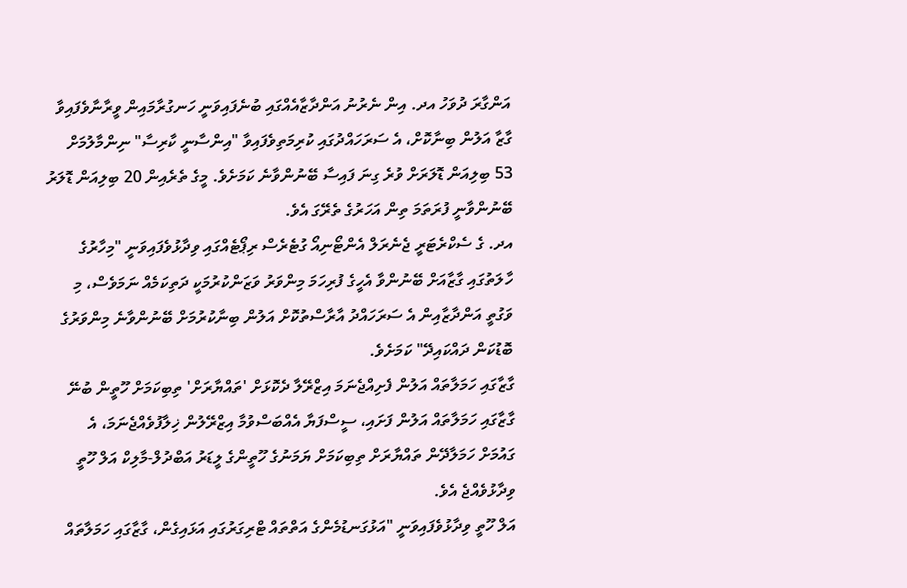އަންގާރަ ދުވަހު އދ. އިން ނެރުނު އަންދާޒާއެއްގައި ބުނެފައިވަނީ ހަނގުރާމައިން ވީރާނާވެފައިވާ ގާޒާ އަލުން ބިނާކޮށް، އެ ސަރަހައްދުގައި ކުރިމަތިވެފައިވާ "އިންސާނީ ކާރިސާ" ނިންމާލުމަށް 53 ބިލިއަން ޑޮލަރަށް ވުރެ ގިނަ ފައިސާ ބޭނުންވާނެ ކަމަށެވެ. މީގެ ތެރެއިން 20 ބިލިއަން ޑޮލަރު ބޭނުންވާނީ ފުރަތަމަ ތިން އަހަރުގެ ތެރޭގަ އެވެ.
އދ. ގެ ސެކްރެޓަރީ ޖެނެރަލް އެންޓޯނިއޯ ގުޓެރެސް ރިޕޯޓެއްގައި ވިދާޅުވެފައިވަނީ "މިހާރުގެ ހާލަތުގައި ގާޒާއަށް ބޭނުންވާ އެހީގެ ފުރިހަމަ މިންވަރު ވަޒަންކުރުމަކީ ދަތިކަމެއް ނަމަވެސް، މި ވަގުތީ އަންދާޒާއިން އެ ސަރަހައްދު އާރާސްތުކޮށް އަލުން ބިނާކުރުމަށް ބޭނުންވާނެ މިންވަރުގެ ބޮޑުކަން ދައްކައިދޭ" ކަމަށެވެ.
ގާޒާގައި ހަމަލާތައް އަލުން ފެށިއްޖެނަމަ އިޒްރޭލާ ދެކޮޅަށް 'ތައްޔާރަށް' ތިބިކަމަށް ހޫތީން ބުނޭ
ގާޒާގައި ހަމަލާތައް އަލުން ފަށައި، ސީސްފަޔާ އެއްބަސްވުމާ އިޒްރޭލުން ޚިލާފުވެއްޖެނަމަ، އެ ގައުމަށް ހަމަލާދޭން ތައްޔާރަށް ތިބިކަމަށް ޔަމަނުގެ ހޫތީންގެ ލީޑަރު އަބްދުލް-މާލިކް އަލް ހޫތީ ވިދާޅުވެއްޖެ އެވެ.
އަލް ހޫތީ ވިދާޅުވެފައިވަނީ "އަޅުގަނޑުމެންގެ އަތްތައް ޓްރިގަރުގައި އަޅައިގެން، ގާޒާގައި ހަމަލާތައް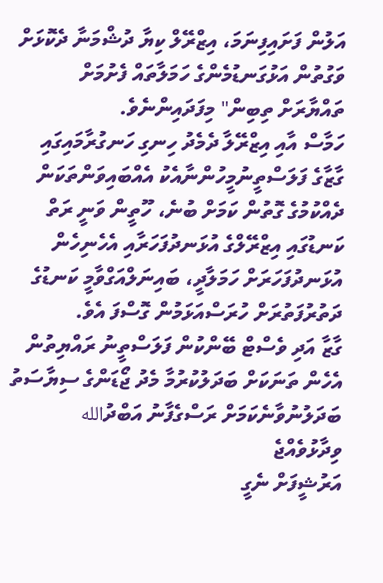އަލުން ފަށައިފިނަމަ، އިޒްރޭލް ކިޔާ ދުޝްމަނާ ދެކޮޅަށް ވަގުތުން އަޅުގަނޑުމެންގެ ހަމަލާތައް ފެށުމަށް ތައްޔާރަށް ތިބިން" މިފަދައިންނެވެ.
ހަމާސް އާއި އިޒްރޭލާ ދެމެދު ހިނގި ހަނގުރާމައިގައި ގާޒާގެ ފަލަސްތީނުމީހުންނާއެކު އެއްބައިވަންތަކަން ދެއްކުމުގެ ގޮތުން ކަމަށް ބުނެ، ހޫތީން ވަނީ ރަތް ކަނޑުގައި އިޒްރޭލްގެ އުޅަނދުފަހަރާއި އެހެނިހެން އުޅަނދުފަހަރަށް ހަމަލާދީ، ބައިނަލްއަގްވާމީ ކަނޑުގެ ދަތުރުފަތުރަށް ހުރަސްއަޅަމުން ގޮސްފަ އެވެ.
ގާޒާ އަދި ވެސްޓް ބޭންކުން ފަލަސްތީނު ރައްޔިތުން އެހެން ތަނަކަށް ބަދަލުކުރުމާ މެދު ޖޯޑަންގެ ސިޔާސަތު ބަދަލުނުވާނެކަމަށް ރަސްގެފާނު އަބްދުالله ވިދާޅުވެއްޖެ
އަރުޝީފަށް ނެގީ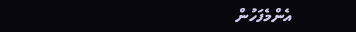އެންމެފަހުން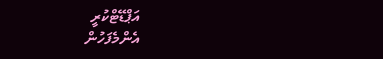އަޕްޑޭޓްކުރީ
އެންމެފަހުން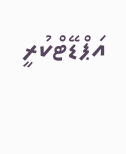އަޕްޑޭޓްކުރީ